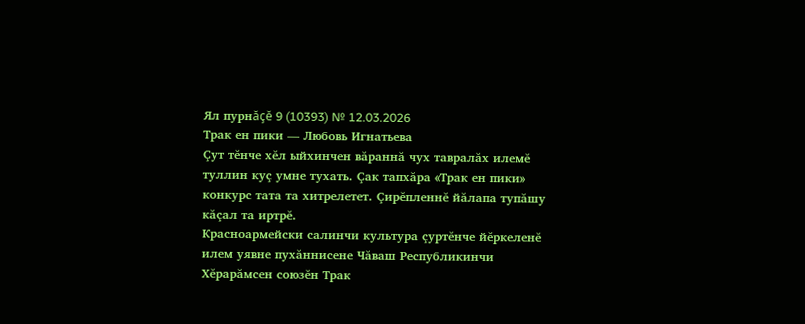Ял пурнăçĕ 9 (10393) № 12.03.2026
Трак ен пики — Любовь Игнатьева
Çут тĕнче хĕл ыйхинчен вăраннă чух тавралăх илемĕ туллин куç умне тухать. Çак тапхăра «Трак ен пики» конкурс тата та хитрелетет. Çирĕпленнĕ йăлапа тупăшу кăçал та иртрĕ.
Красноармейски салинчи культура çуртĕнче йĕркеленĕ илем уявне пухăннисене Чăваш Республикинчи Хĕрарăмсен союзĕн Трак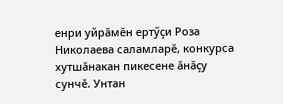енри уйрăмĕн ертӳçи Роза Николаева саламларĕ, конкурса хутшăнакан пикесене ăнăçу сунчĕ. Унтан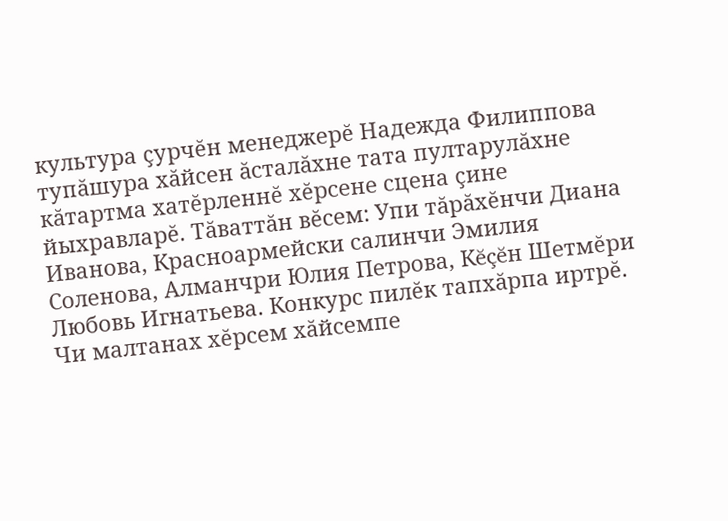культура çурчĕн менеджерĕ Надежда Филиппова тупăшура хăйсен ăсталăхне тата пултарулăхне кăтартма хатĕрленнĕ хĕрсене сцена çине йыхравларĕ. Тăваттăн вĕсем: Упи тăрăхĕнчи Диана Иванова, Красноармейски салинчи Эмилия Соленова, Алманчри Юлия Петрова, Кĕçĕн Шетмĕри Любовь Игнатьева. Конкурс пилĕк тапхăрпа иртрĕ. Чи малтанах хĕрсем хăйсемпе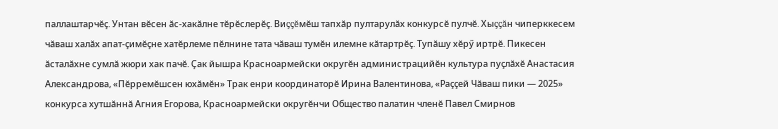паллаштарчĕç. Унтан вĕсен ăс-хакăлне тĕрĕслерĕç. Виççĕмĕш тапхăр пултарулăх конкурсĕ пулчĕ. Хыççăн чиперккесем чăваш халăх апат-çимĕçне хатĕрлеме пĕлнине тата чăваш тумĕн илемне кăтартрĕç. Тупăшу хĕрӳ иртрĕ. Пикесен ăсталăхне сумлă жюри хак пачĕ. Çак йышра Красноармейски округĕн администрацийĕн культура пуçлăхĕ Анастасия Александрова, «Пĕрремĕшсен юхăмĕн» Трак енри координаторĕ Ирина Валентинова, «Раççей Чăваш пики — 2025» конкурса хутшăннă Агния Егорова, Красноармейски округĕнчи Общество палатин членĕ Павел Смирнов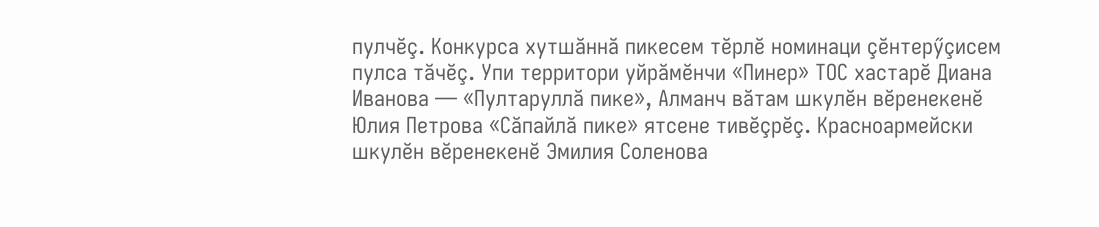пулчĕç. Конкурса хутшăннă пикесем тĕрлĕ номинаци çĕнтерӳçисем пулса тăчĕç. Упи территори уйрăмĕнчи «Пинер» ТОС хастарĕ Диана Иванова — «Пултаруллă пике», Алманч вăтам шкулĕн вĕренекенĕ Юлия Петрова «Сăпайлă пике» ятсене тивĕçрĕç. Красноармейски шкулĕн вĕренекенĕ Эмилия Соленова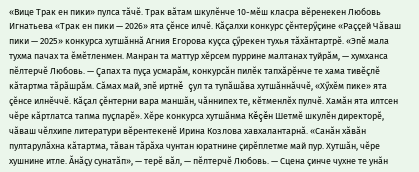«Вице Трак ен пики» пулса тăчĕ. Трак вăтам шкулĕнче 10-мĕш класра вĕренекен Любовь Игнатьева «Трак ен пики — 2026» ята çĕнсе илчĕ. Кăçалхи конкурс çĕнтерӳçине «Раççей Чăваш пики — 2025» конкурса хутшăннă Агния Егорова куçса çӳрекен тухья тăхăнтартрĕ. «Эпĕ мала тухма пачах та ĕмĕтленмен. Манран та маттур хĕрсем пуррине малтанах туйрăм, — хумханса пĕлтерчĕ Любовь. — Çапах та пуçа усмарăм, конкурсăн пилĕк тапхăрĕнче те хама тивĕçлĕ кăтартма тăрăшрăм. Сăмах май, эпĕ иртнĕ çул та тупăшăва хутшăннăччĕ, «Хӳхĕм пике» ята çĕнсе илнĕччĕ. Кăçал çĕнтерни вара маншăн, чăннипех те, кĕтменлĕх пулчĕ. Хамăн ята илтсен чĕре кăртлатса тапма пуçларĕ». Хĕре конкурса хутшăнма Кĕçĕн Шетмĕ шкулĕн директорĕ, чăваш чĕлхипе литератури вĕрентекенĕ Ирина Козлова хавхалантарнă. «Санăн хăвăн пултарулăхна кăтартма, тăван тăрăха чунтан юратнине çирĕплетме май пур. Хутшăн, чĕре хушнине итле. Ăнăçу сунатăп», — терĕ вăл, — пĕлтерчĕ Любовь. — Сцена çинче чухне те унăн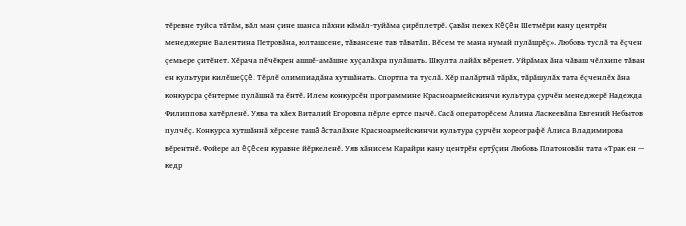тĕревне туйса тăтăм, вăл ман çине шанса пăхни кăмăл-туйăма çирĕплетрĕ. Çавăн пекех Кĕçĕн Шетмĕри кану центрĕн менеджерне Валентина Петровăна, юлташсене, тăвансене тав тăватăп. Вĕсем те мана нумай пулăшрĕç». Любовь туслă та ĕçчен çемьере çитĕнет. Хĕрача пĕчĕкрен ашшĕ-амăшне хуçалăхра пулăшать. Шкулта лайăх вĕренет. Уйрăмах ăна чăваш чĕлхипе тăван ен культури килĕшеççĕ. Тĕрлĕ олимпиадăна хутшăнать. Спортпа та туслă. Хĕр палăртнă тăрăх, тăрăшулăх тата ĕçченлĕх ăна конкурсра çĕнтерме пулăшнă та ĕнтĕ. Илем конкурсĕн программине Красноармейскинчи культура çурчĕн менеджерĕ Надежда Филиппова хатĕрленĕ. Уява та хăех Виталий Егоровпа пĕрле ертсе пычĕ. Сасă операторĕсем Алина Ласкеевăпа Евгений Небытов пулчĕç. Конкурса хутшăннă хĕрсене ташă ăсталăхне Красноармейскинчи культура çурчĕн хореографĕ Алиса Владимирова вĕрентнĕ. Фойере ал ĕçĕсен куравне йĕркеленĕ. Уяв хăнисем Карайри кану центрĕн ертӳçин Любовь Платоновăн тата «Трак ен — кедр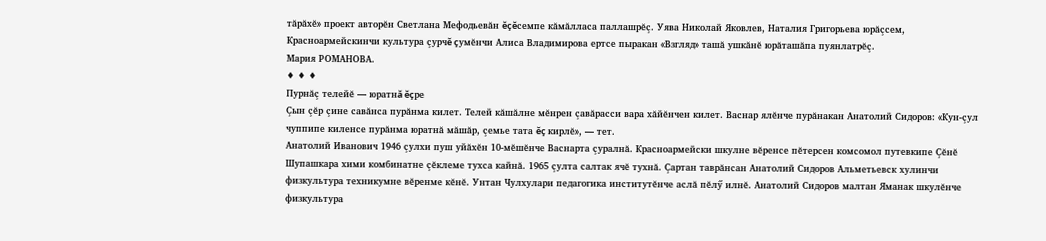тăрăхĕ» проект авторĕн Светлана Мефодьевăн ĕçĕсемпе кăмăлласа паллашрĕç. Уява Николай Яковлев, Наталия Григорьева юрăçсем, Красноармейскинчи культура çурчĕ çумĕнчи Алиса Владимирова ертсе пыракан «Взгляд» ташă ушкăнĕ юрăташăпа пуянлатрĕç.
Мария РОМАНОВА.
♦ ♦ ♦
Пурнăç телейĕ — юратнă ĕçре
Çын çĕр çине савăнса пурăнма килет. Телей кăшăлне мĕнрен çавăрасси вара хăйĕнчен килет. Васнар ялĕнче пурăнакан Анатолий Сидоров: «Кун-çул чуппипе киленсе пурăнма юратнă мăшăр, çемье тата ĕç кирлĕ», — тет.
Анатолий Иванович 1946 çулхи пуш уйăхĕн 10-мĕшĕнче Васнарта çуралнă. Красноармейски шкулне вĕренсе пĕтерсен комсомол путевкипе Çĕнĕ Шупашкара хими комбинатне çĕклеме тухса кайнă. 1965 çулта салтак ячĕ тухнă. Çартан таврăнсан Анатолий Сидоров Альметьевск хулинчи физкультура техникумне вĕренме кĕнĕ. Унтан Чулхулари педагогика институтĕнче аслă пĕлӳ илнĕ. Анатолий Сидоров малтан Яманак шкулĕнче физкультура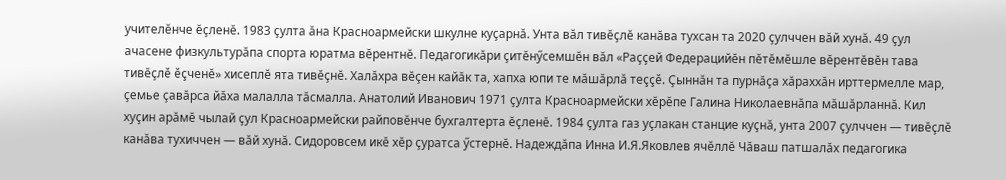учителĕнче ĕçленĕ. 1983 çулта ăна Красноармейски шкулне куçарнă. Унта вăл тивĕçлĕ канăва тухсан та 2020 çулччен вăй хунă. 49 çул ачасене физкультурăпа спорта юратма вĕрентнĕ. Педагогикăри çитĕнӳсемшĕн вăл «Раççей Федерацийĕн пĕтĕмĕшле вĕрентĕвĕн тава тивĕçлĕ ĕçченĕ» хисеплĕ ята тивĕçнĕ. Халăхра вĕçен кайăк та, хапха юпи те мăшăрлă теççĕ. Çыннăн та пурнăçа хăраххăн ирттермелле мар, çемье çавăрса йăха малалла тăсмалла. Анатолий Иванович 1971 çулта Красноармейски хĕрĕпе Галина Николаевнăпа мăшăрланнă. Кил хуçин арăмĕ чылай çул Красноармейски райповĕнче бухгалтерта ĕçленĕ. 1984 çулта газ уçлакан станцие куçнă, унта 2007 çулччен — тивĕçлĕ канăва тухиччен — вăй хунă. Сидоровсем икĕ хĕр çуратса ӳстернĕ. Надеждăпа Инна И.Я.Яковлев ячĕллĕ Чăваш патшалăх педагогика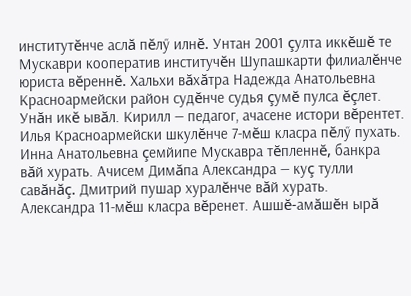институтĕнче аслă пĕлӳ илнĕ. Унтан 2001 çулта иккĕшĕ те Мускаври кооператив институчĕн Шупашкарти филиалĕнче юриста вĕреннĕ. Хальхи вăхăтра Надежда Анатольевна Красноармейски район судĕнче судья çумĕ пулса ĕçлет. Унăн икĕ ывăл. Кирилл — педагог, ачасене истори вĕрентет. Илья Красноармейски шкулĕнче 7-мĕш класра пĕлӳ пухать. Инна Анатольевна çемйипе Мускавра тĕпленнĕ, банкра вăй хурать. Ачисем Димăпа Александра — куç тулли савăнăç. Дмитрий пушар хуралĕнче вăй хурать. Александра 11-мĕш класра вĕренет. Ашшĕ-амăшĕн ырă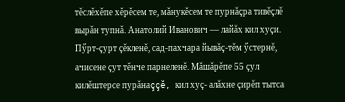тĕслĕхĕпе хĕрĕсем те, мăнукĕсем те пурнăçра тивĕçлĕ вырăн тупнă. Анатолий Иванович — лайăх кил хуçи. Пӳрт-çурт çĕкленĕ, сад-пахчара йывăç-тĕм ӳстернĕ, ачисене çут тĕнче парнеленĕ. Мăшăрĕпе 55 çул килĕштерсе пурăнаççĕ, кил хуç- алăхне çирĕп тытса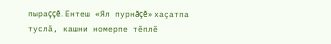пыраççĕ. Ентеш «Ял пурнăçĕ» хаçатпа туслă, кашни номерпе тĕплĕ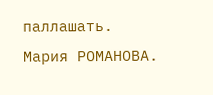паллашать.
Мария РОМАНОВА.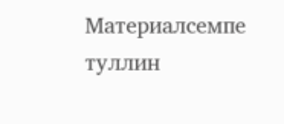Материалсемпе туллин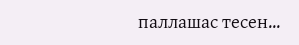паллашас тесен...